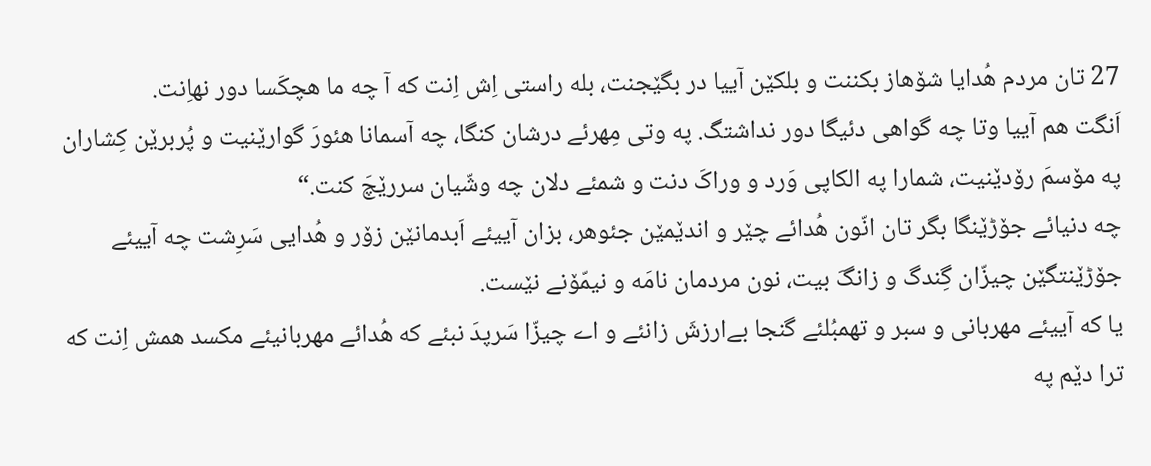27 تان مردم هُدایا شۆهاز بکننت و بلکێن آییا در بگێجنت، بله راستی اِش اِنت که آ چه ما هچکَسا دور نهاِنت.
اَنگت هم آییا وتا چه گواهی دئیگا دور نداشتگ. په وتی مِهرئے درشان کنگا، چه آسمانا هئورَ گوارێنیت و پُربرێن کِشاران په مۆسمَ رۆدێنیت، شمارا په الکاپی وَرد و وراکَ دنت و شمئے دلان چه وشّیان سررێچَ کنت.“
چه دنیائے جۆڑێنگا بگر تان انّون هُدائے چێر و اندێمێن جئوهر، بزان آییئے اَبدمانێن زۆر و هُدایی سَرِشت چه آییئے جۆڑێنتگێن چیزّان گِندگ و زانگَ بیت، نون مردمان نامَه و نیمّۆنے نێست.
یا که آییئے مهربانی و سبر و تهمبُلئے گنجا بےارزشَ زانئے و اے چیزّا سَرپدَ نبئے که هُدائے مهربانیئے مکسد همش اِنت که ترا دێم په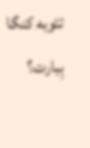تئوبه کنگا بِبارت؟